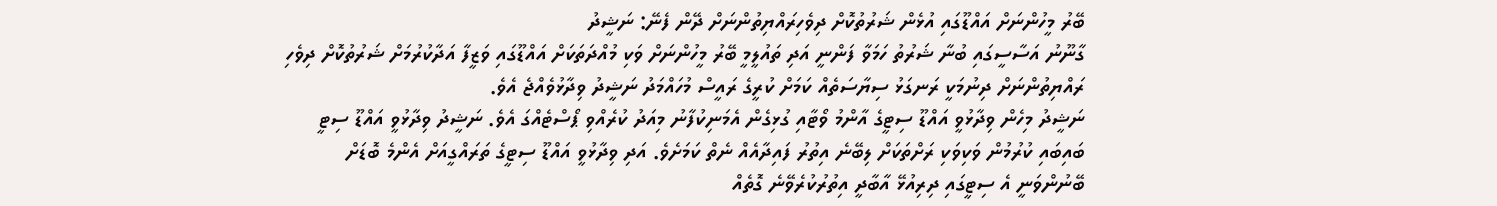ބޭރު މީހުންނަށް އައްޑޫގައި އުޅެން ޝަރުތުކޮށް ދިވެހިރައްޔިތުންނަށް ދޭން ފެނޭ: ނަޝީދު
ގާނޫނު އަސާސީގައި ބުނާ ޝަރުތު ހަމަވާ ފަންނީ އަދި ތައުލީމީ ބޭރު މީހުންނަށް ވަކި މުއްދަތަކަށް އައްޑޫގައި ވަޒީފާ އަދާކުރުމަށް ޝަރުތުކޮށް ދިވެހި ރައްޔިތުންނަށް ދިނުމަކީ ރަނގަޅު ސިޔާސަތެއް ކަމަށް ކުރީގެ ރައީސް މުހައްމަދު ނަޝީދު ވިދާޅުވެއްޖެ އެވެ.
ނަޝީދު މިހެން ވިދާޅުވީ އައްޑޫ ސިޓީގެ އާންމު ވޯޓާއި ގުޅިގެން އެމަނިކުފާނު މިއަދު ކުރެއްވި ޕޯސްޓެއްގަ އެވެ. ނަޝީދު ވިދާޅުވީ އައްޑޫ ސިޓީ ބައިބައި ކުރުމުން ވަކިވަކި ރަށްތަކަށް ލިބޭނެ އިތުރު ފައިދާއެއް ނެތް ކަމަށެވެ. އަދި ވިދާޅުވީ އައްޑޫ ސިޓީގެ ތަރައްގީއަށް އެންމެ ބޮޑަށް ބޭނުންވަނީ އެ ސިޓީގައި ދިރިއުޅޭ އާބާދީ އިތުރުކުރެވޭނެ ގޮތެއް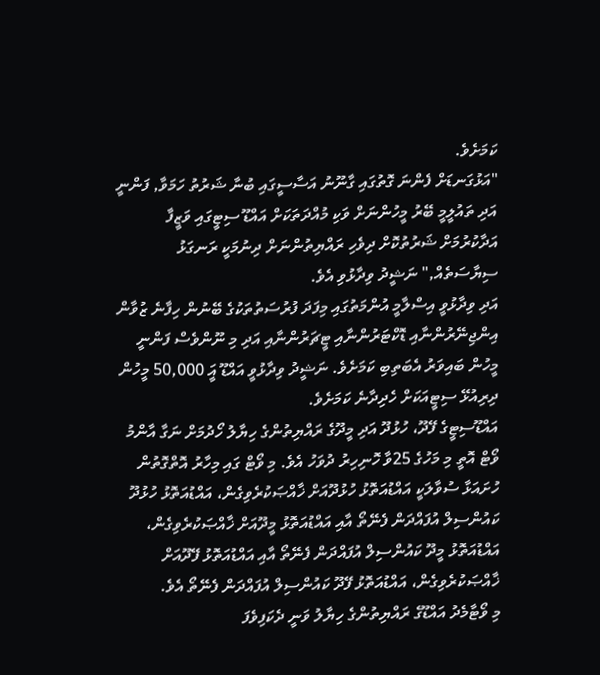ކަމަށެވެ.
"އަޅުގަނޑަށް ފެންނަ ގޮތުގައި ގާނޫނު އަސާސީގައި ބުނާ ޝަރުތު ހަމަވާ, ފަންނީ އަދި ތައުލީމީ ބޭރު މީހުންނަށް ވަކި މުއްދަތަކަށް އައްޑޫ ސިޓީގައި ވަޒީފާ އަދާކުރުމަށް ޝަރުތުކޮށް ދިވެހި ރައްޔިތުންނަށް ދިނުމަކީ ރަނގަޅު ސިޔާސަތެއް," ނަޝީދު ވިދާޅުވި އެވެ.
އަދި ވިދާޅުވީ އިސްލާމީ އުންމަތުގައި މިފަދަ ފުރުސަތުތަކުގެ ބޭނުން ހިފާނެ ޒުވާން އިންޖިނޭރުންނާއި ޑޮކްޓަރުންނާއި ޓީޗަރުންނާއި އަދި މި ނޫންވެސް ފަންނީ މީހުން ބައިވަރު އެބަތިބި ކަމަށެވެ. ނަޝީދު ވިދާޅުވީ އައްޑޫ އަީ 50,000 މީހުން ދިރިއުޅޭ ސިޓީއަކަށް ހެދިދާނެ ކަމަށެވެ.
އައްޑޫސިޓީގެ ފޭދޫ، ހުޅުދޫ އަދި މީދޫގެ ރައްޔިތުންގެ ހިޔާލު ހޯދުމަށް ނަގާ އާންމު ވޯޓް އޮތީ މި މަހުގެ 25ވާ ހޮނިހިރު ދުވަހު އެވެ. މި ވޯޓް ގައި މިހާރު އޮތްގޮތުން ހުށައަޅާ ސުވާލަކީ އައްޑުއަތޮޅު ހުޅުދޫއަށް ޚާއްޞަކުރެވިގެން، އައްޑުއަތޮޅު ހުޅުދޫ ކައުންސިލް އުފައްދަން ފެނޭތޯ އާއި އައްޑުއަތޮޅު މީދޫއަށް ޚާއްޞަކުރެވިގެން، އައްޑުއަތޮޅު މީދޫ ކައުންސިލް އުފައްދަން ފެނޭތޯ އާއި އައްޑުއަތޮޅު ފޭދޫއަށް ޚާއްޞަކުރެވިގެން، އައްޑުއަތޮޅު ފޭދޫ ކައުންސިލް އުފައްދަން ފެނޭތޯ އެވެ.
މި ވޯޓާމެދު އައްޑޫގެ ރައްޔިތުންގެ ހިޔާލު ވަނީ ދެކަފިވެފަ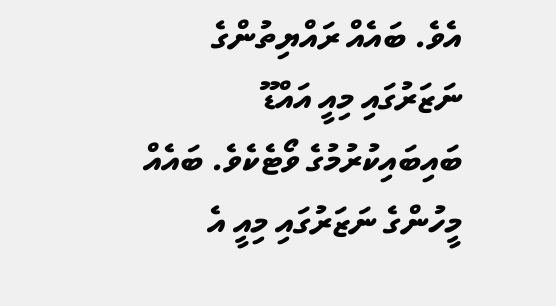އެވެ. ބައެއް ރައްޔިތުންގެ ނަޒަރުގައި މިއީ އައްޑޫ ބައިބައިކުރުމުގެ ވޯޓެކެވެ. ބައެއް މީހުންގެ ނަޒަރުގައި މިއީ އެ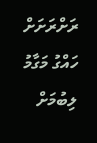ރަށްރަށަށް ހައްގު މަގާމު ލިބުމަށް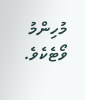މުހިންމު ވޯޓެކެވެ.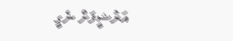އަރުޝީފަށް ނެގީ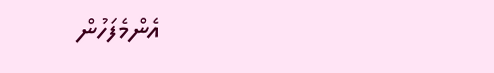އެންމެފަހުން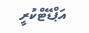އަޕްޑޭޓްކުރީ